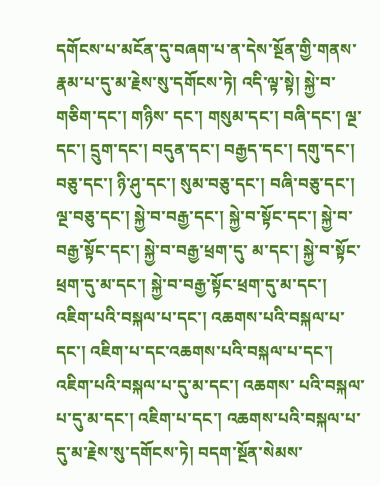དགོངས་པ་མངོན་དུ་བཞག་པ་ན་དེས་སྔོན་གྱི་གནས་རྣམ་པ་དུ་མ་རྗེས་སུ་དགོངས་ཏེ། འདི་ལྟ་སྟེ། སྐྱེ་བ་གཅིག་དང་། གཉིས་ དང་། གསུམ་དང་། བཞི་དང་། ལྔ་དང་། དྲུག་དང་། བདུན་དང་། བརྒྱད་དང་། དགུ་དང་། བཅུ་དང་། ཉི་ཤུ་དང་། སུམ་བཅུ་དང་། བཞི་བཅུ་དང་། ལྔ་བཅུ་དང་། སྐྱེ་བ་བརྒྱ་དང་། སྐྱེ་བ་སྟོང་དང་། སྐྱེ་བ་བརྒྱ་སྟོང་དང་། སྐྱེ་བ་བརྒྱ་ཕྲག་དུ་ མ་དང་། སྐྱེ་བ་སྟོང་ཕྲག་དུ་མ་དང་། སྐྱེ་བ་བརྒྱ་སྟོང་ཕྲག་དུ་མ་དང་། འཇིག་པའི་བསྐལ་པ་དང་། འཆགས་པའི་བསྐལ་པ་དང་། འཇིག་པ་དང་འཆགས་པའི་བསྐལ་པ་དང་། འཇིག་པའི་བསྐལ་པ་དུ་མ་དང་། འཆགས་ པའི་བསྐལ་པ་དུ་མ་དང་། འཇིག་པ་དང་། འཆགས་པའི་བསྐལ་པ་དུ་མ་རྗེས་སུ་དགོངས་ཏེ། བདག་སྔོན་སེམས་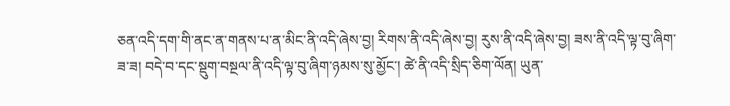ཅན་འདི་དག་གི་ནང་ན་གནས་པ་ན་མིང་ནི་འདི་ཞེས་བྱ། རིགས་ནི་འདི་ཞེས་བྱ། རུས་ནི་འདི་ཞེས་བྱ། ཟས་ནི་འདི་ལྟ་བུ་ཞིག་ཟ་ཟ། བདེ་བ་དང་སྡུག་བསྔལ་ནི་འདི་ལྟ་བུ་ཞིག་ཉམས་སུ་མྱོང་། ཚེ་ནི་འདི་སྲིད་ཅིག་ལོན། ཡུན་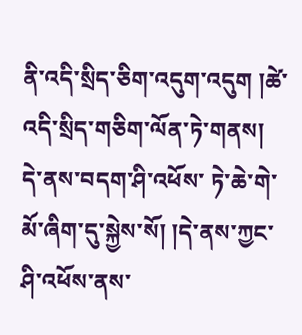ནི་འདི་སྲིད་ཅིག་འདུག་འདུག །ཚེ་འདི་སྲིད་གཅིག་ལོན་ཏེ་གནས། དེ་ནས་བདག་ཤི་འཕོས་ ཏེ་ཆེ་གེ་མོ་ཞིག་དུ་སྐྱེས་སོ། །དེ་ནས་ཀྱང་ཤི་འཕོས་ནས་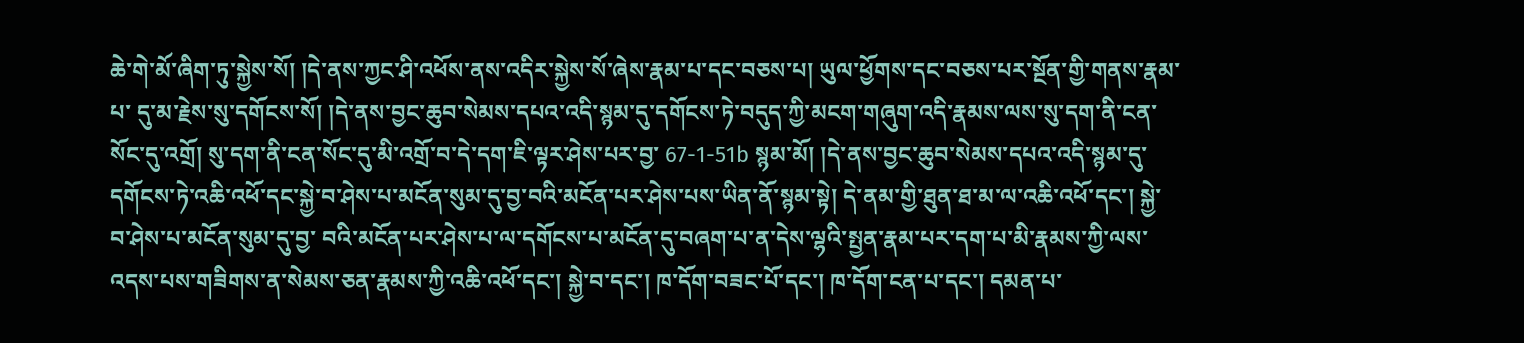ཆེ་གེ་མོ་ཞིག་ཏུ་སྐྱེས་སོ། །དེ་ནས་ཀྱང་ཤི་འཕོས་ནས་འདིར་སྐྱེས་སོ་ཞེས་རྣམ་པ་དང་བཅས་པ། ཡུལ་ཕྱོགས་དང་བཅས་པར་སྔོན་གྱི་གནས་རྣམ་པ་ དུ་མ་རྗེས་སུ་དགོངས་སོ། །དེ་ནས་བྱང་ཆུབ་སེམས་དཔའ་འདི་སྙམ་དུ་དགོངས་ཏེ་བདུད་ཀྱི་མངག་གཞུག་འདི་རྣམས་ལས་སུ་དག་ནི་ངན་སོང་དུ་འགྲོ། སུ་དག་ནི་ངན་སོང་དུ་མི་འགྲོ་བ་དེ་དག་ཇི་ལྟར་ཤེས་པར་བྱ་ 67-1-51b སྙམ་མོ། །དེ་ནས་བྱང་ཆུབ་སེམས་དཔའ་འདི་སྙམ་དུ་དགོངས་ཏེ་འཆི་འཕོ་དང་སྐྱེ་བ་ཤེས་པ་མངོན་སུམ་དུ་བྱ་བའི་མངོན་པར་ཤེས་པས་ཡིན་ནོ་སྙམ་སྟེ། དེ་ནམ་གྱི་ཐུན་ཐ་མ་ལ་འཆི་འཕོ་དང་། སྐྱེ་བ་ཤེས་པ་མངོན་སུམ་དུ་བྱ་ བའི་མངོན་པར་ཤེས་པ་ལ་དགོངས་པ་མངོན་དུ་བཞག་པ་ན་དེས་ལྷའི་སྤྱན་རྣམ་པར་དག་པ་མི་རྣམས་ཀྱི་ལས་འདས་པས་གཟིགས་ན་སེམས་ཅན་རྣམས་ཀྱི་འཆི་འཕོ་དང་། སྐྱེ་བ་དང་། ཁ་དོག་བཟང་པོ་དང་། ཁ་དོག་ངན་པ་དང་། དམན་པ་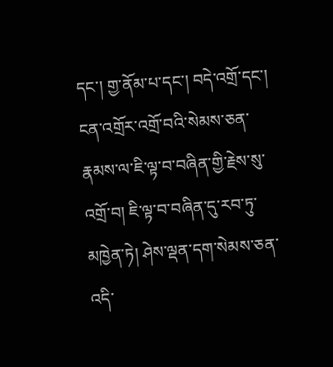དང་། གྱ་ནོམ་པ་དང་། བདེ་འགྲོ་དང་། ངན་འགྲོར་འགྲོ་བའི་སེམས་ཅན་རྣམས་ལ་ཇི་ལྟ་བ་བཞིན་གྱི་རྗེས་སུ་འགྲོ་བ། ཇི་ལྟ་བ་བཞིན་དུ་རབ་ཏུ་མཁྱེན་ཏེ། ཤེས་ལྡན་དག་སེམས་ཅན་འདི་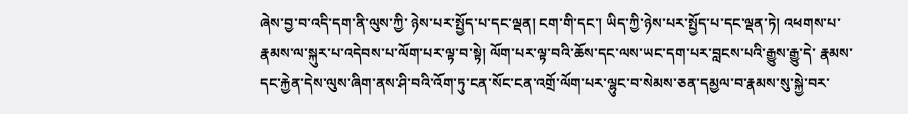ཞེས་བྱ་བ་འདི་དག་ནི་ལུས་ཀྱི་ ཉེས་པར་སྤྱོད་པ་དང་ལྡན། ངག་གི་དང་། ཡིད་ཀྱི་ཉེས་པར་སྤྱོད་པ་དང་ལྡན་ཏེ། འཕགས་པ་རྣམས་ལ་སྐུར་པ་འདེབས་པ་ལོག་པར་ལྟ་བ་སྟེ། ལོག་པར་ལྟ་བའི་ཆོས་དང་ལས་ཡང་དག་པར་བླངས་པའི་རྒྱུས་རྒྱུ་དེ་ རྣམས་དང་རྐྱེན་དེས་ལུས་ཞིག་ནས་ཤི་བའི་འོག་ཏུ་ངན་སོང་ངན་འགྲོ་ལོག་པར་ལྷུང་བ་སེམས་ཅན་དམྱལ་བ་རྣམས་སུ་སྐྱེ་བར་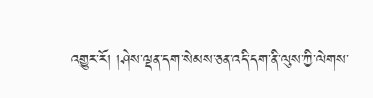འགྱུར་རོ། །ཤེས་ལྡན་དག་སེམས་ཅན་འདི་དག་ནི་ལུས་ཀྱི་ལེགས་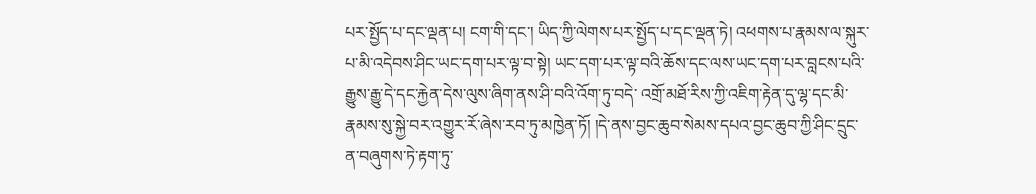པར་སྤྱོད་པ་དང་ལྡན་པ། ངག་གི་དང་། ཡིད་ཀྱི་ལེགས་པར་སྤྱོད་པ་དང་ལྡན་ཏེ། འཕགས་པ་རྣམས་ལ་སྐུར་པ་མི་འདེབས་ཤིང་ཡང་དག་པར་ལྟ་བ་སྟེ། ཡང་དག་པར་ལྟ་བའི་ཆོས་དང་ལས་ཡང་དག་པར་བླངས་པའི་རྒྱུས་རྒྱུ་དེ་དང་རྐྱེན་དེས་ལུས་ཞིག་ནས་ཤི་བའི་འོག་ཏུ་བདེ་ འགྲོ་མཐོ་རིས་ཀྱི་འཇིག་རྟེན་དུ་ལྷ་དང་མི་རྣམས་སུ་སྐྱེ་བར་འགྱུར་རོ་ཞེས་རབ་ཏུ་མཁྱེན་ཏོ། །དེ་ནས་བྱང་ཆུབ་སེམས་དཔའ་བྱང་ཆུབ་ཀྱི་ཤིང་དྲུང་ན་བཞུགས་ཏེ་རྟག་ཏུ་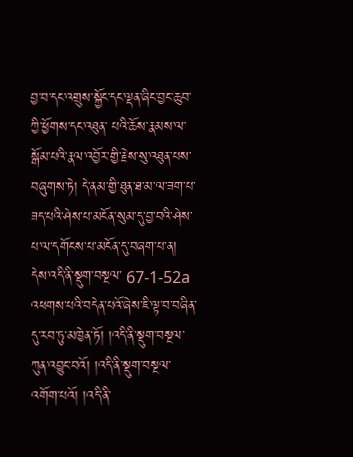བྱ་བ་དང་འགྲུས་སྐྱོང་དང་ལྡན་ཞིང་བྱང་ཆུབ་ཀྱི་ཕྱོགས་དང་འཐུན་ པའི་ཆོས་རྣམས་ལ་སྒོམ་པའི་རྣལ་འབྱོར་གྱི་རྗེས་སུ་འཐུན་པས་བཞུགས་ཏེ། དེ་ནམ་གྱི་ཐུན་ཐ་མ་ལ་ཟག་པ་ཟད་པའི་ཤེས་པ་མངོན་སུམ་དུ་བྱ་བའི་ཤེས་པ་ལ་དགོངས་པ་མངོན་དུ་བཞག་པ་ན། དེས་འདི་ནི་སྡུག་བསྔལ་ 67-1-52a འཕགས་པའི་བདེན་པའོ་ཞེས་ཇི་ལྟ་བ་བཞིན་དུ་རབ་ཏུ་མཁྱེན་ཏོ། །འདི་ནི་སྡུག་བསྔལ་ཀུན་འབྱུང་བའོ། །འདི་ནི་སྡུག་བསྔལ་འགོག་པའོ། །འདི་ནི་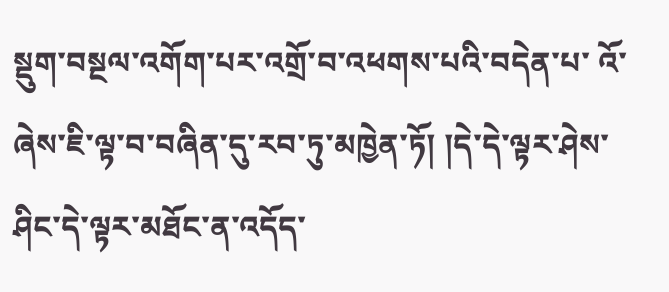སྡུག་བསྔལ་འགོག་པར་འགྲོ་བ་འཕགས་པའི་བདེན་པ་ འོ་ཞེས་ཇི་ལྟ་བ་བཞིན་དུ་རབ་ཏུ་མཁྱེན་ཏོ། །དེ་དེ་ལྟར་ཤེས་ཤིང་དེ་ལྟར་མཐོང་ན་འདོད་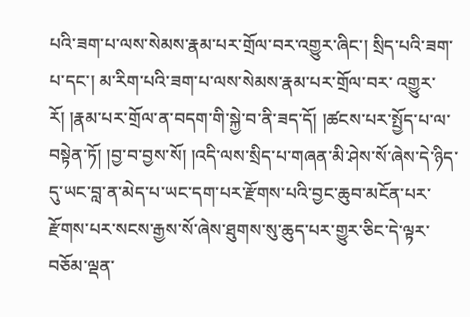པའི་ཟག་པ་ལས་སེམས་རྣམ་པར་གྲོལ་བར་འགྱུར་ཞིང་། སྲིད་པའི་ཟག་པ་དང་། མ་རིག་པའི་ཟག་པ་ལས་སེམས་རྣམ་པར་གྲོལ་བར་ འགྱུར་རོ། །རྣམ་པར་གྲོལ་ན་བདག་གི་སྐྱེ་བ་ནི་ཟད་དོ། །ཚངས་པར་སྤྱོད་པ་ལ་བསྟེན་ཏོ། །བྱ་བ་བྱས་སོ། །འདི་ལས་སྲིད་པ་གཞན་མི་ཤེས་སོ་ཞེས་དེ་ཉིད་དུ་ཡང་བླ་ན་མེད་པ་ཡང་དག་པར་རྫོགས་པའི་བྱང་ཆུབ་མངོན་པར་ རྫོགས་པར་སངས་རྒྱས་སོ་ཞེས་ཐུགས་སུ་ཆུད་པར་གྱུར་ཅིང་དེ་ལྟར་བཅོམ་ལྡན་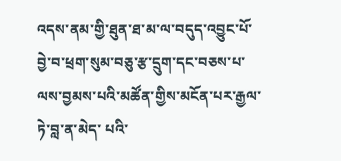འདས་ནམ་གྱི་ཐུན་ཐ་མ་ལ་བདུད་འབྱུང་པོ་བྱེ་བ་ཕྲག་སུམ་བཅུ་རྩ་དྲུག་དང་བཅས་པ་ལས་བྱམས་པའི་མཚོན་གྱིས་མངོན་པར་རྒྱལ་ཏེ་བླ་ན་མེད་ པའི་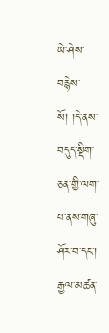ཡེ་ཤེས་བརྙེས་སོ། །དེ་ནས་བདུད་སྡིག་ཅན་གྱི་ལག་པ་ནས་གཞུ་ཤོར་བ་དང་། རྒྱལ་མཚན་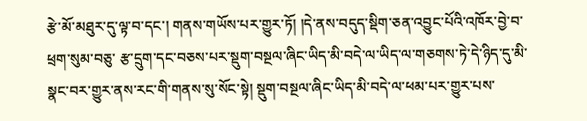རྩེ་མོ་མཐུར་དུ་ལྟ་བ་དང་། གནས་གཡོས་པར་གྱུར་ཏོ། །དེ་ནས་བདུད་སྡིག་ཅན་འབྱུང་པོའི་འཁོར་བྱེ་བ་ཕྲག་སུམ་བཅུ་ རྩ་དྲུག་དང་བཅས་པར་སྡུག་བསྔལ་ཞིང་ཡིད་མི་བདེ་ལ་ཡིད་ལ་གཅགས་ཏེ་དེ་ཉིད་དུ་མི་སྣང་བར་གྱུར་ནས་རང་གི་གནས་སུ་སོང་སྟེ། སྡུག་བསྔལ་ཞིང་ཡིད་མི་བདེ་ལ་ཕམ་པར་གྱུར་པས་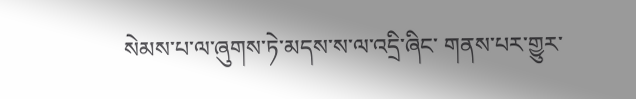སེམས་པ་ལ་ཞུགས་ཏེ་མདས་ས་ལ་འདྲི་ཞིང་ གནས་པར་གྱུར་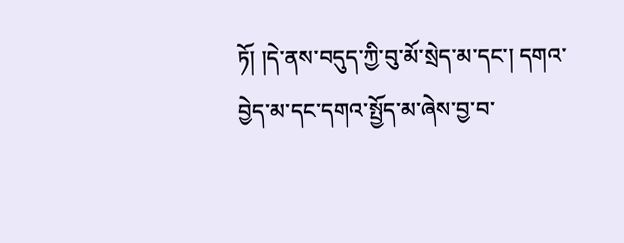ཏོ། །དེ་ནས་བདུད་ཀྱི་བུ་མོ་སྲེད་མ་དང་། དགའ་བྱེད་མ་དང་དགའ་སྤྱོད་མ་ཞེས་བྱ་བ་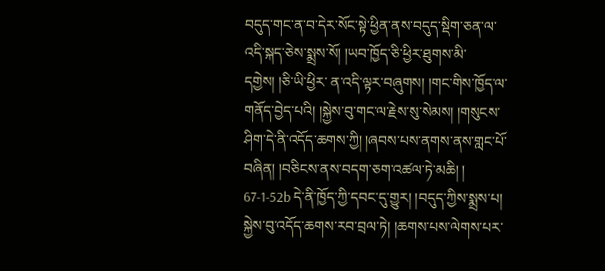བདུད་གང་ན་བ་དེར་སོང་སྟེ་ཕྱིན་ནས་བདུད་སྡིག་ཅན་ལ་འདི་སྐད་ཅེས་སྨྲས་སོ། །ཡབ་ཁྱོད་ཅི་ཕྱིར་ཐུགས་མི་དགྱེས། །ཅི་ཡི་ཕྱིར་ ན་འདི་ལྟར་བཞུགས། །གང་གིས་ཁྱོད་ལ་གནོད་བྱེད་པའི། །སྐྱེས་བུ་གང་ལ་རྗེས་སུ་སེམས། །གསུངས་ཤིག་དེ་ནི་འདོད་ཆགས་ཀྱི། །ཞབས་པས་ནགས་ནས་གླང་པོ་བཞིན། །བཅིངས་ནས་བདག་ཅག་འཚལ་ཏེ་མཆི། ། 67-1-52b དེ་ནི་ཁྱོད་ཀྱི་དབང་དུ་གྱུར། །བདུད་ཀྱིས་སྨྲས་པ། སྐྱེས་བུ་འདོད་ཆགས་རབ་བྲལ་ཏེ། །ཆགས་པས་ལེགས་པར་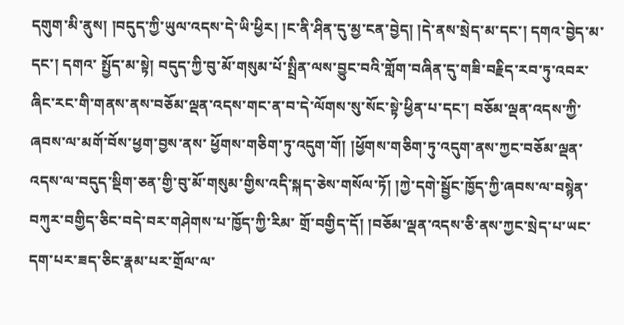དགུག་མི་ནུས། །བདུད་ཀྱི་ཡུལ་འདས་དེ་ཡི་ཕྱིར། །ང་ནི་ཤིན་དུ་མྱ་ངན་བྱེད། །དེ་ནས་སྲེད་མ་དང་། དགའ་བྱེད་མ་དང་། དགའ་ སྤྱོད་མ་སྟེ། བདུད་ཀྱི་བུ་མོ་གསུམ་པོ་སྤྲིན་ལས་བྱུང་བའི་གློག་བཞིན་དུ་གཟི་བརྗིད་རབ་ཏུ་འབར་ཞིང་རང་གི་གནས་ནས་བཅོམ་ལྡན་འདས་གང་ན་བ་དེ་ལོགས་སུ་སོང་སྟེ་ཕྱིན་པ་དང་། བཅོམ་ལྡན་འདས་ཀྱི་ཞབས་ལ་མགོ་བོས་ཕྱག་བྱས་ནས་ ཕྱོགས་གཅིག་ཏུ་འདུག་གོ། །ཕྱོགས་གཅིག་ཏུ་འདུག་ནས་ཀྱང་བཅོམ་ལྡན་འདས་ལ་བདུད་སྡིག་ཅན་གྱི་བུ་མོ་གསུམ་གྱིས་འདི་སྐད་ཅེས་གསོལ་ཏོ། །ཀྱེ་དགེ་སྦྱོང་ཁྱོད་ཀྱི་ཞབས་ལ་བསྙེན་བཀུར་བགྱིད་ཅིང་བདེ་བར་གཤེགས་པ་ཁྱོད་ཀྱི་རིམ་ གྲོ་བགྱིད་དོ། །བཅོམ་ལྡན་འདས་ཅི་ནས་ཀྱང་སྲེད་པ་ཡང་དག་པར་ཟད་ཅིང་རྣམ་པར་གྲོལ་ལ་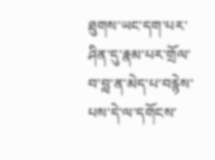ཐུགས་ཡང་དག་པར་ཤིན་དུ་རྣམ་པར་གྲོལ་བ་བླ་ན་མེད་པ་བརྙེས་པས་དེ་ལ་དགོངས་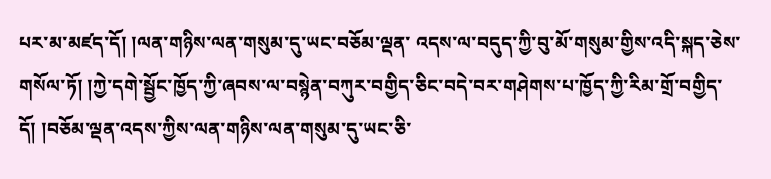པར་མ་མཛད་དོ། །ལན་གཉིས་ལན་གསུམ་དུ་ཡང་བཅོམ་ལྡན་ འདས་ལ་བདུད་ཀྱི་བུ་མོ་གསུམ་གྱིས་འདི་སྐད་ཅེས་གསོལ་ཏོ། །ཀྱེ་དགེ་སྦྱོང་ཁྱོད་ཀྱི་ཞབས་ལ་བསྙེན་བཀུར་བགྱིད་ཅིང་བདེ་བར་གཤེགས་པ་ཁྱོད་ཀྱི་རིམ་གྲོ་བགྱིད་དོ། །བཅོམ་ལྡན་འདས་ཀྱིས་ལན་གཉིས་ལན་གསུམ་དུ་ཡང་ཅི་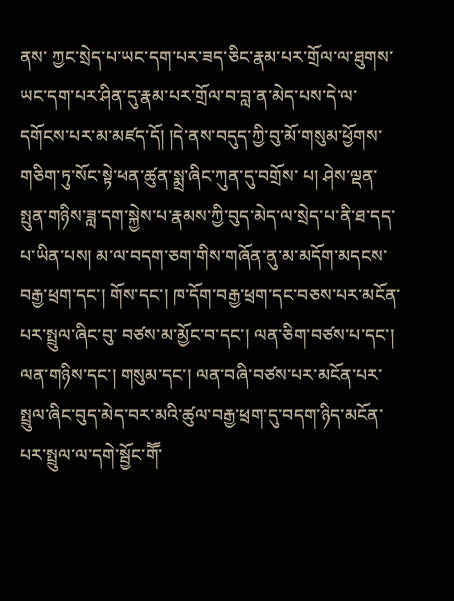ནས་ ཀྱང་སྲེད་པ་ཡང་དག་པར་ཟད་ཅིང་རྣམ་པར་གྲོལ་ལ་ཐུགས་ཡང་དག་པར་ཤིན་དུ་རྣམ་པར་གྲོལ་བ་བླ་ན་མེད་པས་དེ་ལ་དགོངས་པར་མ་མཛད་དོ། །དེ་ནས་བདུད་ཀྱི་བུ་མོ་གསུམ་ཕྱོགས་གཅིག་ཏུ་སོང་སྟེ་ཕན་ཚུན་སྨྲ་ཞིང་ཀུན་དུ་བགྲོས་ པ། ཤེས་ལྡན་སྤུན་གཉིས་ཟླ་དག་སྐྱེས་པ་རྣམས་ཀྱི་བུད་མེད་ལ་སྲེད་པ་ནི་ཐ་དད་པ་ཡིན་པས། མ་ལ་བདག་ཅག་གིས་གཞོན་ནུ་མ་མདོག་མདངས་བརྒྱ་ཕྲག་དང་། གོས་དང་། ཁ་དོག་བརྒྱ་ཕྲག་དང་བཅས་པར་མངོན་པར་སྤྲུལ་ཞིང་བུ་ བཙས་མ་མྱོང་བ་དང་། ལན་ཅིག་བཙས་པ་དང་། ལན་གཉིས་དང་། གསུམ་དང་། ལན་བཞི་བཙས་པར་མངོན་པར་སྤྲུལ་ཞིང་བུད་མེད་བར་མའི་ཚུལ་བརྒྱ་ཕྲག་དུ་བདག་ཉིད་མངོན་པར་སྤྲུལ་ལ་དགེ་སྦྱོང་གཽ་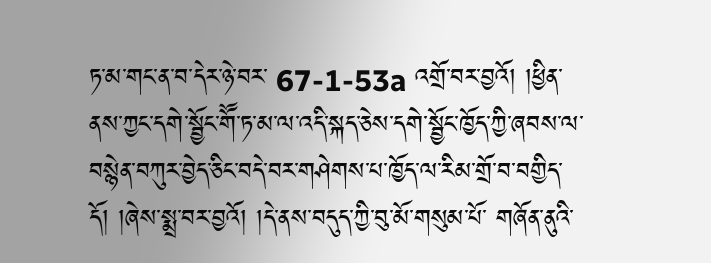ཏ་མ་གང་ན་བ་དེར་ཉེ་བར་ 67-1-53a འགྲོ་བར་བྱའོ། །ཕྱིན་ནས་ཀྱང་དགེ་སྦྱོང་གཽ་ཏ་མ་ལ་འདི་སྐད་ཅེས་དགེ་སྦྱོང་ཁྱོད་ཀྱི་ཞབས་ལ་བསྙེན་བཀུར་བྱེད་ཅིང་བདེ་བར་གཤེགས་པ་ཁྱོད་ལ་རིམ་གྲོ་བ་བགྱིད་དོ། །ཞེས་སྨྲ་བར་བྱའོ། །དེ་ནས་བདུད་ཀྱི་བུ་མོ་གསུམ་པོ་ གཞོན་ནུའི་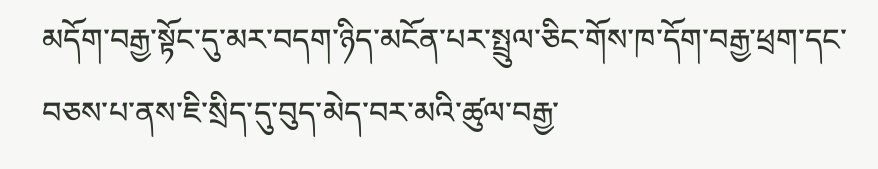མདོག་བརྒྱ་སྟོང་དུ་མར་བདག་ཉིད་མངོན་པར་སྤྲུལ་ཅིང་གོས་ཁ་དོག་བརྒྱ་ཕྲག་དང་བཅས་པ་ནས་ཇི་སྲིད་དུ་བུད་མེད་བར་མའི་ཚུལ་བརྒྱ་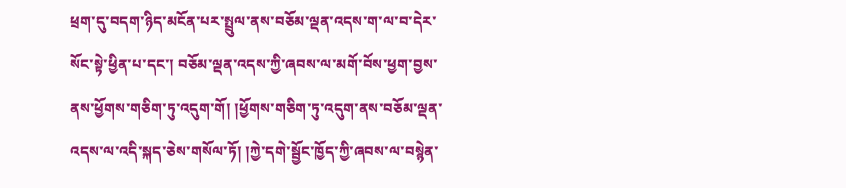ཕྲག་དུ་བདག་ཉིད་མངོན་པར་སྤྲུལ་ནས་བཅོམ་ལྡན་འདས་ག་ལ་བ་དེར་སོང་སྟེ་ཕྱིན་པ་དང་། བཅོམ་ལྡན་འདས་ཀྱི་ཞབས་ལ་མགོ་བོས་ཕྱག་བྱས་ནས་ཕྱོགས་གཅིག་ཏུ་འདུག་གོ། །ཕྱོགས་གཅིག་ཏུ་འདུག་ནས་བཅོམ་ལྡན་འདས་ལ་འདི་སྐད་ཅེས་གསོལ་ཏོ། །ཀྱེ་དགེ་སྦྱོང་ཁྱོད་ཀྱི་ཞབས་ལ་བསྙེན་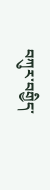བཀུར་བགྱིད་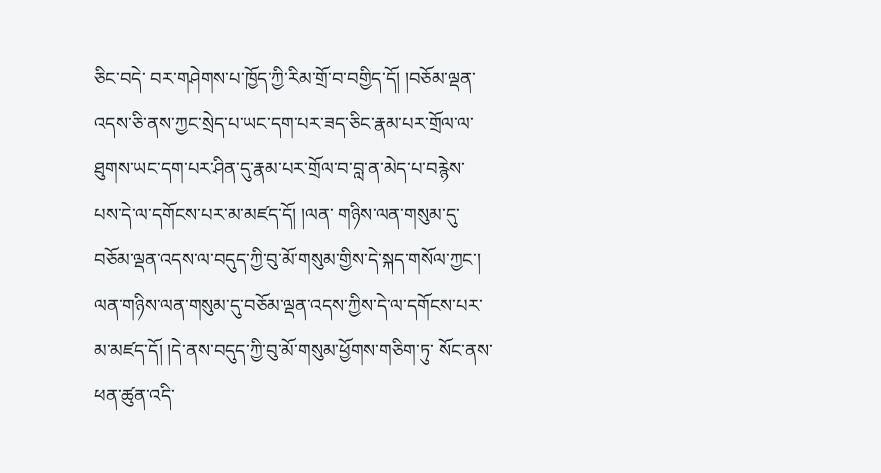ཅིང་བདེ་ བར་གཤེགས་པ་ཁྱོད་ཀྱི་རིམ་གྲོ་བ་བགྱིད་དོ། །བཅོམ་ལྡན་འདས་ཅི་ནས་ཀྱང་སྲེད་པ་ཡང་དག་པར་ཟད་ཅིང་རྣམ་པར་གྲོལ་ལ་ཐུགས་ཡང་དག་པར་ཤིན་དུ་རྣམ་པར་གྲོལ་བ་བླ་ན་མེད་པ་བརྙེས་པས་དེ་ལ་དགོངས་པར་མ་མཛད་དོ། །ལན་ གཉིས་ལན་གསུམ་དུ་བཅོམ་ལྡན་འདས་ལ་བདུད་ཀྱི་བུ་མོ་གསུམ་གྱིས་དེ་སྐད་གསོལ་ཀྱང་། ལན་གཉིས་ལན་གསུམ་དུ་བཅོམ་ལྡན་འདས་ཀྱིས་དེ་ལ་དགོངས་པར་མ་མཛད་དོ། །དེ་ནས་བདུད་ཀྱི་བུ་མོ་གསུམ་ཕྱོགས་གཅིག་ཏུ་ སོང་ནས་ཕན་ཚུན་འདི་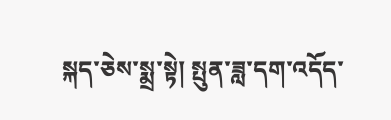སྐད་ཅེས་སྨྲ་སྟེ། སྤུན་ཟླ་དག་འདོད་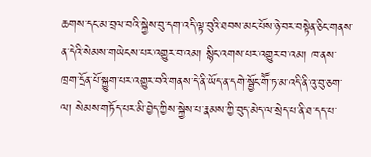ཆགས་དང་མ་བྲལ་བའི་སྐྱེས་བུ་དག་འདི་ལྟ་བུའི་ཐབས་མང་པོས་ཉེ་བར་བསྟེན་ཅིང་གནས་ན་དེའི་སེམས་གཡེངས་པར་འགྱུར་བ་འམ། སྙིང་འགས་པར་འགྱུར་བ་འམ། ཁ་ནས་ཁྲག་དྲོན་པོ་སྐྱུག་པར་འགྱུར་བའི་གནས་དེ་ནི་ཡོད་ན་དགེ་སྦྱོང་གཽ་ཏ་མ་འདི་ནི་འུ་བུ་ཅག་ལ། སེམས་གཏོད་པར་མི་བྱེད་ཀྱིས་སྐྱེས་པ་རྣམས་ཀྱི་བུད་མེད་ལ་སྲེད་པ་ནི་ཐ་དད་པ་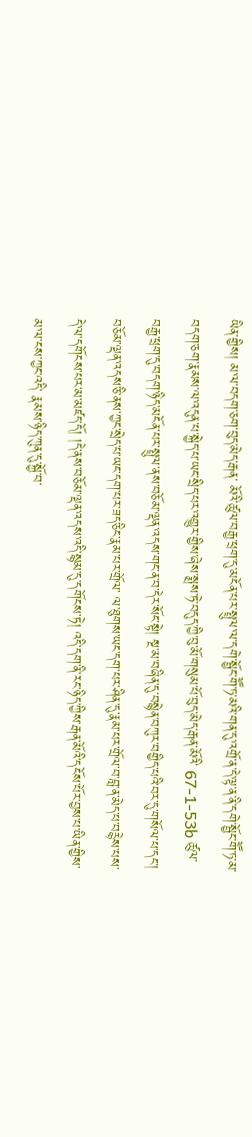ཡིན་གྱིས། མ་ལ་བདག་ཅག་བུད་མེད་རྒན་ མོའི་ཚུལ་བརྒྱ་ཕྲག་དུ་མངོན་པར་སྤྲུལ་ལ་དགེ་སྦྱོང་གཽ་ཏ་མའི་གན་དུ་འགྲོ་ན་དེ་ལྟ་ན་ནི་དགེ་སྦྱོང་གཽ་ཏ་མ་བདག་ཅག་རྣམས་ལ་འདུན་པ་སྐྱེད་པ་ཡང་སྲིད་པར་འགྱུར་གྱིས་ཞེས་སྨྲས་ཏེ་བདུད་ཀྱི་བུ་མོ་གསུམ་པོ་བུད་མེད་རྒན་མོའི་ 67-1-53b ཚུལ་བརྒྱ་ཕྲག་དུ་བདག་ཉིད་མངོན་པར་སྤྲུལ་ནས་བཅོམ་ལྡན་འདས་གང་ན་བ་དེར་སོང་སྟེ། སྔ་མ་བཞིན་དུ་བསྙེན་བཀུར་བགྱིད་པའི་བར་དུ་གསོལ་པ་དང་། བཅོམ་ལྡན་འདས་ཅི་ནས་ཀྱང་སྲེད་པ་ཡང་དག་པར་ཟད་ཅིང་རྣམ་པར་གྲོལ་ ལ་ཐུགས་ཡང་དག་པར་ཤིན་དུ་རྣམ་པར་གྲོལ་བ་བླ་ན་མེད་པ་བརྙེས་པས་དེ་ལ་དགོངས་པར་མ་མཛད་དོ། །དེ་ནས་བཅོམ་ལྡན་འདས་འདི་སྙམ་དུ་དགོངས་ཏེ། འདི་དག་ནི་རང་ཉིད་ཀྱིས་རྒན་མོའི་དངོས་པོར་བྱས་པ་ཡིན་གྱིས་མ་ལ་ངས་ཀྱང་འདི་ རྣམས་ཉིད་ཀུན་དུ་སྐྱོ་བ་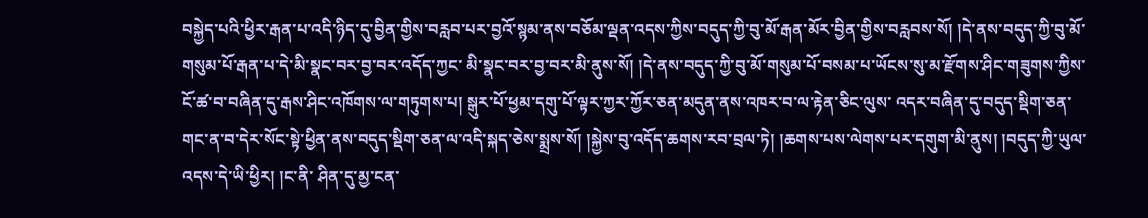བསྐྱེད་པའི་ཕྱིར་རྒན་པ་འདི་ཉིད་དུ་བྱིན་གྱིས་བརླབ་པར་བྱའོ་སྙམ་ནས་བཅོམ་ལྡན་འདས་ཀྱིས་བདུད་ཀྱི་བུ་མོ་རྒན་མོར་བྱིན་གྱིས་བརླབས་སོ། །དེ་ནས་བདུད་ཀྱི་བུ་མོ་གསུམ་པོ་རྒན་པ་དེ་མི་སྣང་བར་བྱ་བར་འདོད་ཀྱང་ མི་སྣང་བར་བྱ་བར་མི་ནུས་སོ། །དེ་ནས་བདུད་ཀྱི་བུ་མོ་གསུམ་པོ་བསམ་པ་ཡོངས་སུ་མ་རྫོགས་ཤིང་གཟུགས་ཀྱིས་ངོ་ཚ་བ་བཞིན་དུ་རྒས་ཤིང་འཁོགས་ལ་གཏུགས་པ། སྒུར་པོ་ཕྱམ་དགུ་པོ་ལྟར་ཀྱར་ཀྱོར་ཅན་མདུན་ནས་འཁར་བ་ལ་རྟེན་ཅིང་ལུས་ འདར་བཞིན་དུ་བདུད་སྡིག་ཅན་གང་ན་བ་དེར་སོང་སྟེ་ཕྱིན་ནས་བདུད་སྡིག་ཅན་ལ་འདི་སྐད་ཅེས་སྨྲས་སོ། །སྐྱེས་བུ་འདོད་ཆགས་རབ་བྲལ་ཏེ། །ཆགས་པས་ལེགས་པར་དགུག་མི་ནུས། །བདུད་ཀྱི་ཡུལ་འདས་དེ་ཡི་ཕྱིར། །ང་ནི་ ཤིན་དུ་མྱ་ངན་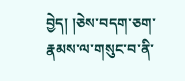བྱེད། །ཅེས་བདག་ཅག་རྣམས་ལ་གསུང་བ་ནི་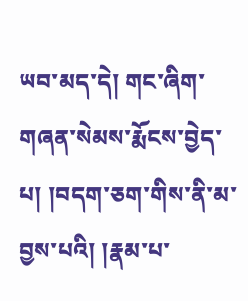ཡབ་མད་དེ། གང་ཞིག་གཞན་སེམས་རྨོངས་བྱེད་པ། །བདག་ཅག་གིས་ནི་མ་བྱས་པའི། །རྣམ་པ་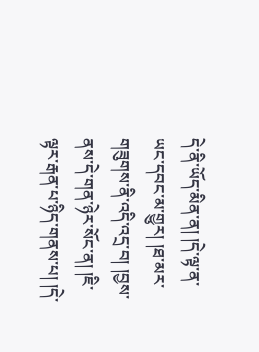དེ་ནི་ཡོད་མིན་ན། །དེ་ལྟ་ན་ཡང་དབང་མ་གྱུར། །ཐ་མར་ གཟུགས་ནི་འདི་འདྲ་བ། །བྱས་ནས་དེ་གན་ཉེར་སོང་ན། །ཇི་ལྟར་རྒན་པ་ཉིད་གནས་པ། །དེ་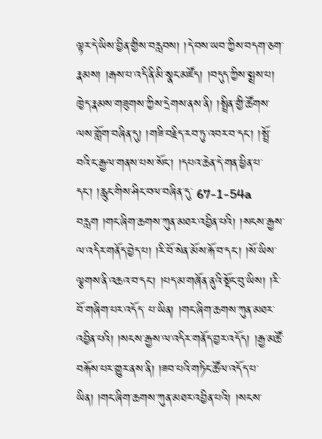ལྟར་དེ་ཡིས་བྱིན་གྱིས་བརླབས། །དེ་བས་ཡབ་ཀྱིས་བདག་ཅག་རྣམས། །རྒས་པ་འདི་ནི་མི་སྣང་མཛོད། །བདུད་ཀྱིས་སྨྲས་པ། ཁྱེད་རྣམས་གཟུགས་ཀྱིས་དྲེགས་ནས་ནི། །སྤྲིན་གྱི་ཚོགས་ལས་གློག་བཞིན་དུ། །གཟི་བརྗིད་རབ་ཏུ་འབར་བ་དང་། །སྤྲོ་བའི་ང་རྒྱལ་གནས་པས་སོང་། །དཔའ་ཆེན་དེ་གན་ཕྱིན་པ་དང་། །རླུང་གིས་ཤིང་བལ་བཞིན་དུ་ 67-1-54a བརླག །གང་ཞིག་ཆགས་ཀུན་མཐར་འབྱིན་པའི། །སངས་རྒྱས་ལ་འདིར་གནོད་བྱེད་པ། །རི་བོ་སེན་མོས་རྐོ་བ་དང་། །སོ་ཡིས་ལྕགས་ནི་འཆའ་བ་དང་། །པད་མ་གཞོན་ནུའི་སྡོང་བུ་ཡིས། །རི་བོ་གཞིག་པར་འདོད་ པ་ཡིན། །གང་ཞིག་ཆགས་ཀུན་མཐར་འབྱིན་པའི། །སངས་རྒྱས་ལ་འདིར་གནོད་བྱར་འདོད། །རྒྱ་མཚོ་བརྐོས་པར་གྱུར་ནས་ནི། །ཟབ་པའི་གཏིང་ཚོལ་འདོད་པ་ཡིན། །གང་ཞིག་ཆགས་ཀུན་མཐར་འབྱིན་པའི། །སངས་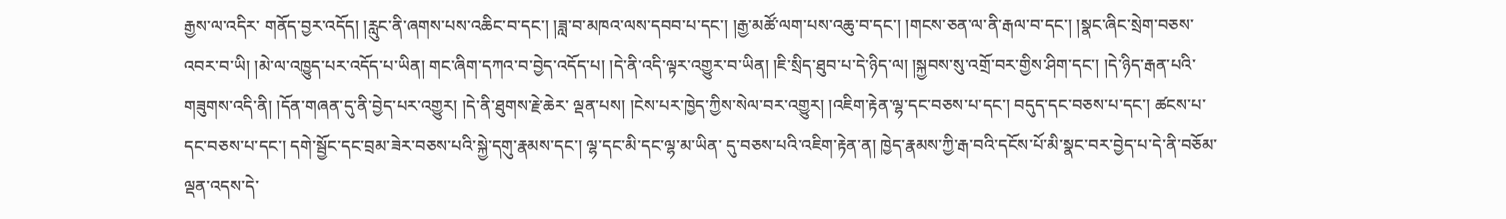རྒྱས་ལ་འདིར་ གནོད་བྱར་འདོད། །རླུང་ནི་ཞགས་པས་འཆིང་བ་དང་། །ཟླ་བ་མཁའ་ལས་དབབ་པ་དང་། །རྒྱ་མཚོ་ལག་པས་འཆུ་བ་དང་། །གངས་ཅན་ལ་ནི་རྒལ་བ་དང་། །སྣང་ཞིང་སྲེག་བཅས་འབར་བ་ཡི། །མེ་ལ་འཁྱུད་པར་འདོད་པ་ཡིན། གང་ཞིག་དཀའ་བ་བྱེད་འདོད་པ། །དེ་ནི་འདི་ལྟར་འགྱུར་བ་ཡིན། །ཇི་སྲིད་ཐུབ་པ་དེ་ཉིད་ལ། །སྐྱབས་སུ་འགྲོ་བར་གྱིས་ཤིག་དང་། །དེ་ཉིད་རྒན་པའི་གཟུགས་འདི་ནི། །དོན་གཞན་དུ་ནི་བྱེད་པར་འགྱུར། །དེ་ནི་ཐུགས་རྗེ་ཆེར་ ལྡན་པས། །ངེས་པར་ཁྱེད་ཀྱིས་སེལ་བར་འགྱུར། །འཇིག་རྟེན་ལྷ་དང་བཅས་པ་དང་། བདུད་དང་བཅས་པ་དང་། ཚངས་པ་དང་བཅས་པ་དང་། དགེ་སྦྱོང་དང་བྲམ་ཟེར་བཅས་པའི་སྐྱེ་དགུ་རྣམས་དང་། ལྷ་དང་མི་དང་ལྷ་མ་ཡིན་ དུ་བཅས་པའི་འཇིག་རྟེན་ན། ཁྱེད་རྣམས་ཀྱི་རྒ་བའི་དངོས་པོ་མི་སྣང་བར་བྱེད་པ་དེ་ནི་བཅོམ་ལྡན་འདས་དེ་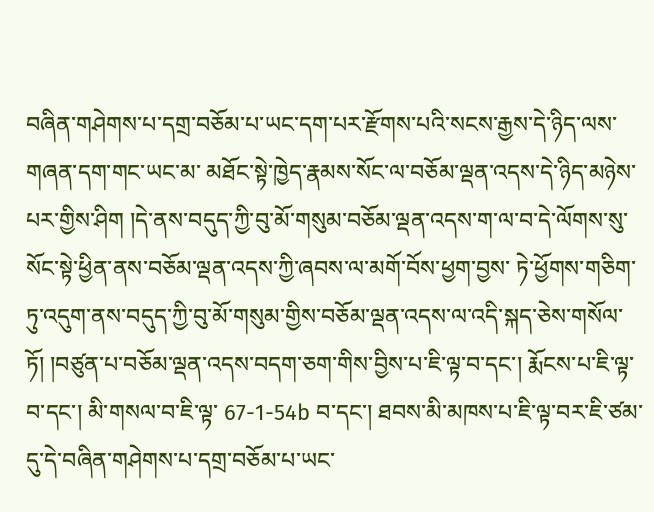བཞིན་གཤེགས་པ་དགྲ་བཅོམ་པ་ཡང་དག་པར་རྫོགས་པའི་སངས་རྒྱས་དེ་ཉིད་ལས་གཞན་དག་གང་ཡང་མ་ མཐོང་སྟེ་ཁྱེད་རྣམས་སོང་ལ་བཅོམ་ལྡན་འདས་དེ་ཉིད་མཉེས་པར་གྱིས་ཤིག །དེ་ནས་བདུད་ཀྱི་བུ་མོ་གསུམ་བཅོམ་ལྡན་འདས་ག་ལ་བ་དེ་ལོགས་སུ་སོང་སྟེ་ཕྱིན་ནས་བཅོམ་ལྡན་འདས་ཀྱི་ཞབས་ལ་མགོ་བོས་ཕྱག་བྱས་ ཏེ་ཕྱོགས་གཅིག་ཏུ་འདུག་ནས་བདུད་ཀྱི་བུ་མོ་གསུམ་གྱིས་བཅོམ་ལྡན་འདས་ལ་འདི་སྐད་ཅེས་གསོལ་ཏོ། །བཙུན་པ་བཅོམ་ལྡན་འདས་བདག་ཅག་གིས་བྱིས་པ་ཇི་ལྟ་བ་དང་། རྨོངས་པ་ཇི་ལྟ་བ་དང་། མི་གསལ་བ་ཇི་ལྟ་ 67-1-54b བ་དང་། ཐབས་མི་མཁས་པ་ཇི་ལྟ་བར་ཇི་ཙམ་དུ་དེ་བཞིན་གཤེགས་པ་དགྲ་བཅོམ་པ་ཡང་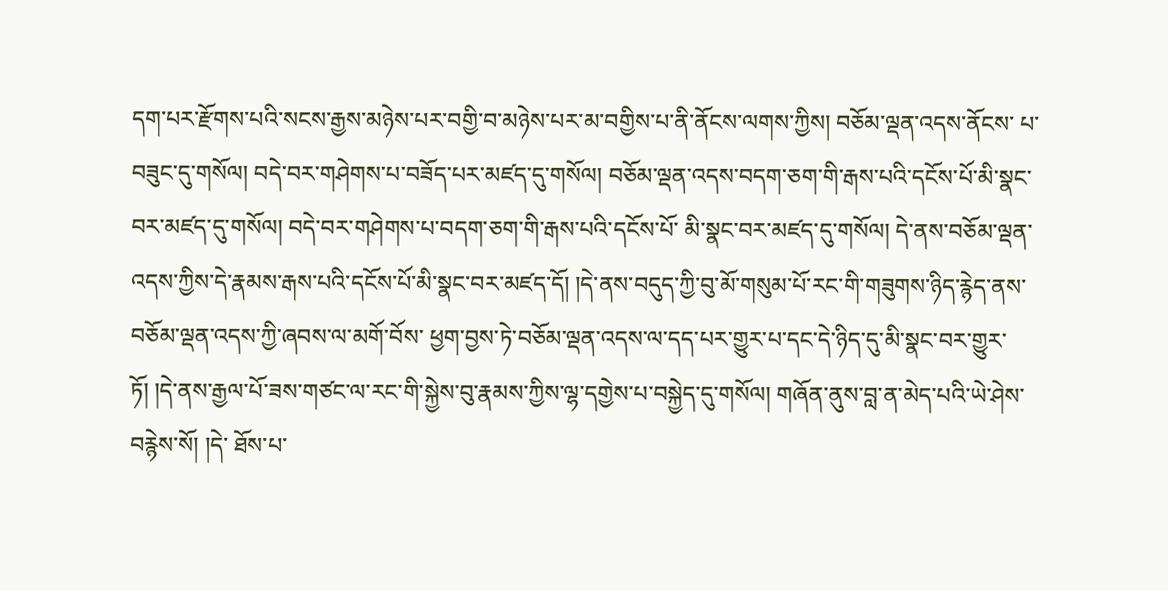དག་པར་རྫོགས་པའི་སངས་རྒྱས་མཉེས་པར་བགྱི་བ་མཉེས་པར་མ་བགྱིས་པ་ནི་ནོངས་ལགས་ཀྱིས། བཅོམ་ལྡན་འདས་ནོངས་ པ་བཟུང་དུ་གསོལ། བདེ་བར་གཤེགས་པ་བཟོད་པར་མཛད་དུ་གསོལ། བཅོམ་ལྡན་འདས་བདག་ཅག་གི་རྒས་པའི་དངོས་པོ་མི་སྣང་བར་མཛད་དུ་གསོལ། བདེ་བར་གཤེགས་པ་བདག་ཅག་གི་རྒས་པའི་དངོས་པོ་ མི་སྣང་བར་མཛད་དུ་གསོལ། དེ་ནས་བཅོམ་ལྡན་འདས་ཀྱིས་དེ་རྣམས་རྒས་པའི་དངོས་པོ་མི་སྣང་བར་མཛད་དོ། །དེ་ནས་བདུད་ཀྱི་བུ་མོ་གསུམ་པོ་རང་གི་གཟུགས་ཉིད་རྙེད་ནས་བཅོམ་ལྡན་འདས་ཀྱི་ཞབས་ལ་མགོ་བོས་ ཕྱག་བྱས་ཏེ་བཅོམ་ལྡན་འདས་ལ་དད་པར་གྱུར་པ་དང་དེ་ཉིད་དུ་མི་སྣང་བར་གྱུར་ཏོ། །དེ་ནས་རྒྱལ་པོ་ཟས་གཙང་ལ་རང་གི་སྐྱེས་བུ་རྣམས་ཀྱིས་ལྷ་དགྱེས་པ་བསྐྱེད་དུ་གསོལ། གཞོན་ནུས་བླ་ན་མེད་པའི་ཡེ་ཤེས་བརྙེས་སོ། །དེ་ ཐོས་པ་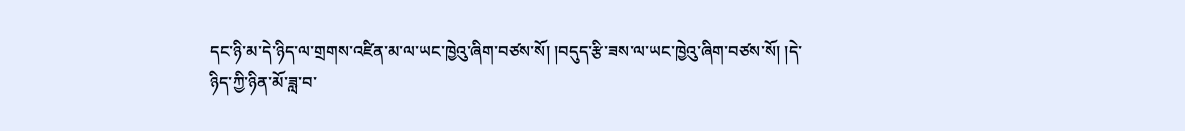དང་ཉི་མ་དེ་ཉིད་ལ་གྲགས་འཛིན་མ་ལ་ཡང་ཁྱེའུ་ཞིག་བཙས་སོ། །བདུད་རྩི་ཟས་ལ་ཡང་ཁྱེའུ་ཞིག་བཙས་སོ། །དེ་ཉིད་ཀྱི་ཉིན་མོ་ཟླ་བ་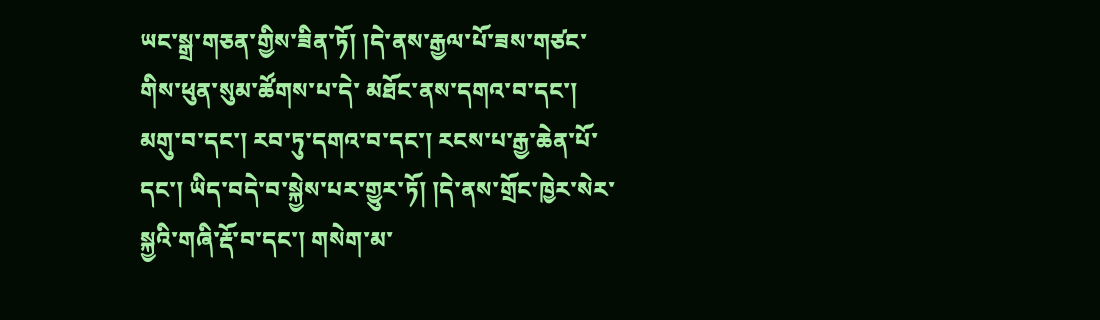ཡང་སྒྲ་གཅན་གྱིས་ཟིན་ཏོ། །དེ་ནས་རྒྱལ་པོ་ཟས་གཙང་གིས་ཕུན་སུམ་ཚོགས་པ་དེ་ མཐོང་ནས་དགའ་བ་དང་། མགུ་བ་དང་། རབ་ཏུ་དགའ་བ་དང་། རངས་པ་རྒྱ་ཆེན་པོ་དང་། ཡིད་བདེ་བ་སྐྱེས་པར་གྱུར་ཏོ། །དེ་ནས་གྲོང་ཁྱེར་སེར་སྐྱའི་གཞི་རྡོ་བ་དང་། གསེག་མ་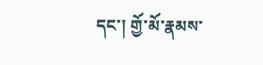དང་། གྱོ་མོ་རྣམས་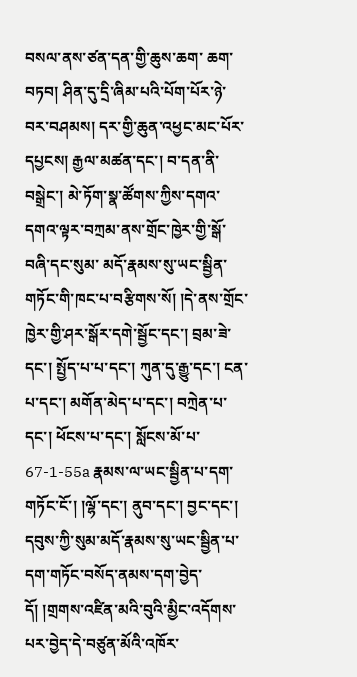བསལ་ནས་ཙན་དན་གྱི་ཆུས་ཆག་ ཆག་བཏབ། ཤིན་དུ་དྲི་ཞིམ་པའི་པོག་པོར་ཉེ་བར་བཤམས། དར་གྱི་ཆུན་འཕྱང་མང་པོར་དཔྱངས། རྒྱལ་མཚན་དང་། བ་དན་ནི་བསྒྲེང་། མེ་ཏོག་སྣ་ཚོགས་ཀྱིས་དགའ་དགའ་ལྟར་བཀྲམ་ནས་གྲོང་ཁྱེར་གྱི་སྒོ་བཞི་དང་སུམ་ མདོ་རྣམས་སུ་ཡང་སྦྱིན་གཏོང་གི་ཁང་པ་བརྩིགས་སོ། །དེ་ནས་གྲོང་ཁྱེར་གྱི་ཤར་སྒོར་དགེ་སྦྱོང་དང་། བྲམ་ཟེ་དང་། སྤྱོད་པ་པ་དང་། ཀུན་དུ་རྒྱུ་དང་། ངན་པ་དང་། མགོན་མེད་པ་དང་། བཀྲེན་པ་དང་། ཕོངས་པ་དང་། སློངས་མོ་པ་ 67-1-55a རྣམས་ལ་ཡང་སྦྱིན་པ་དག་གཏོང་ངོ་། །ལྷོ་དང་། ནུབ་དང་། བྱང་དང་། དབུས་ཀྱི་སུམ་མདོ་རྣམས་སུ་ཡང་སྦྱིན་པ་དག་གཏོང་བསོད་ནམས་དག་བྱེད་དོ། །གྲགས་འཛིན་མའི་བུའི་མྱིང་འདོགས་པར་བྱེད་དེ་བཙུན་མོའི་འཁོར་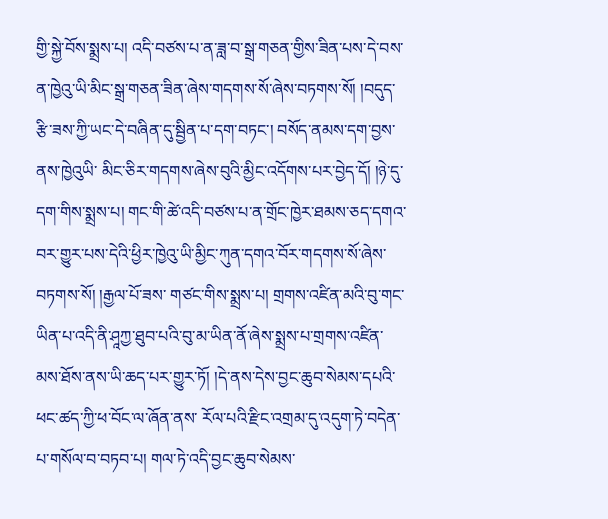གྱི་སྐྱེ་བོས་སྨྲས་པ། འདི་བཙས་པ་ན་ཟླ་བ་སྒྲ་གཅན་གྱིས་ཟིན་པས་དེ་བས་ན་ཁྱེའུ་ཡི་མིང་སྒྲ་གཅན་ཟིན་ཞེས་གདགས་སོ་ཞེས་བཏགས་སོ། །བདུད་རྩི་ཟས་ཀྱི་ཡང་དེ་བཞིན་དུ་སྦྱིན་པ་དག་བཏང་། བསོད་ནམས་དག་བྱས་ནས་ཁྱེའུཡི་ མིང་ཅིར་གདགས་ཞེས་བུའི་མྱིང་འདོགས་པར་བྱེད་དོ། །ཉེ་དུ་དག་གིས་སྨྲས་པ། གང་གི་ཚེ་འདི་བཙས་པ་ན་གྲོང་ཁྱེར་ཐམས་ཅད་དགའ་བར་གྱུར་པས་དེའི་ཕྱིར་ཁྱེའུ་ཡི་མྱིང་ཀུན་དགའ་བོར་གདགས་སོ་ཞེས་བཏགས་སོ། །རྒྱལ་པོ་ཟས་ གཙང་གིས་སྨྲས་པ། གྲགས་འཛིན་མའི་བུ་གང་ཡིན་པ་འདི་ནི་ཤཱཀྱ་ཐུབ་པའི་བུ་མ་ཡིན་ནོ་ཞེས་སྨྲས་པ་གྲགས་འཛིན་མས་ཐོས་ནས་ཡི་ཆད་པར་གྱུར་ཏོ། །དེ་ནས་དེས་བྱང་ཆུབ་སེམས་དཔའི་ཕང་ཚད་ཀྱི་ཕ་བོང་ལ་ཞོན་ནས་ རོལ་པའི་རྫིང་འགྲམ་དུ་འདུག་ཏེ་བདེན་པ་གསོལ་བ་བཏབ་པ། གལ་ཏེ་འདི་བྱང་ཆུབ་སེམས་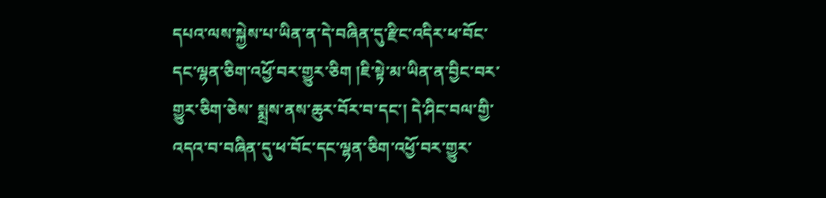དཔའ་ལས་སྐྱེས་པ་ཡིན་ན་དེ་བཞིན་དུ་རྫིང་འདིར་ཕ་བོང་དང་ལྷན་ཅིག་འཕྱོ་བར་གྱུར་ཅིག །ཇི་སྟེ་མ་ཡིན་ན་བྱིང་བར་གྱུར་ཅིག་ཅེས་ སྨྲས་ནས་ཆུར་བོར་བ་དང་། དེ་ཤིང་བལ་གྱི་འདའ་བ་བཞིན་དུ་ཕ་བོང་དང་ལྷན་ཅིག་འཕྱོ་བར་གྱུར་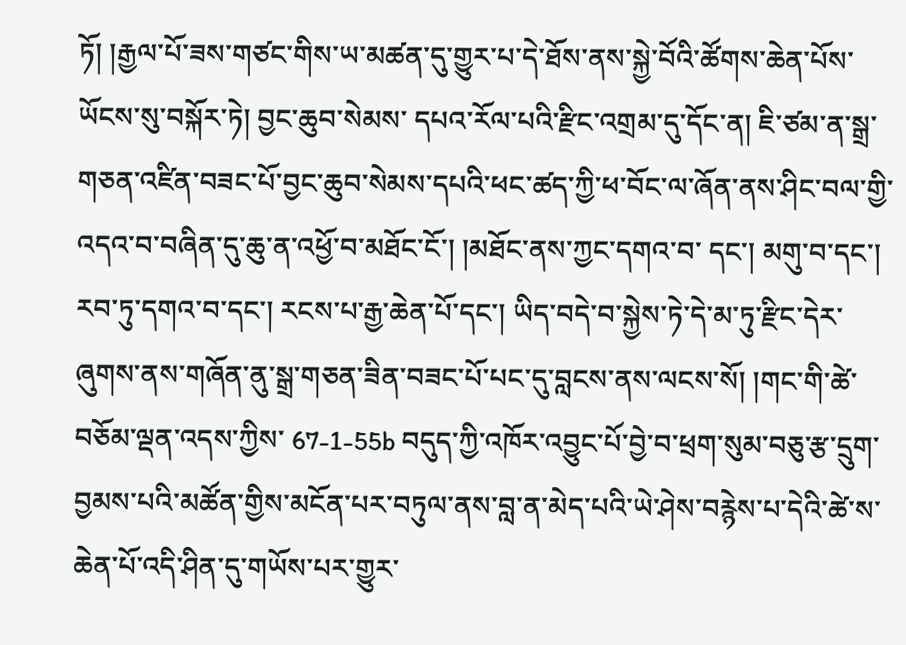ཏོ། །རྒྱལ་པོ་ཟས་གཙང་གིས་ཡ་མཚན་དུ་གྱུར་པ་དེ་ཐོས་ནས་སྐྱེ་བོའི་ཚོགས་ཆེན་པོས་ཡོངས་སུ་བསྐོར་ཏེ། བྱང་ཆུབ་སེམས་ དཔའ་རོལ་པའི་རྫིང་འགྲམ་དུ་དོང་ན། ཇི་ཙམ་ན་སྒྲ་གཅན་འཛིན་བཟང་པོ་བྱང་ཆུབ་སེམས་དཔའི་ཕང་ཚད་ཀྱི་ཕ་བོང་ལ་ཞོན་ནས་ཤིང་བལ་གྱི་འདའ་བ་བཞིན་དུ་ཆུ་ན་འཕྱོ་བ་མཐོང་ངོ་། །མཐོང་ནས་ཀྱང་དགའ་བ་ དང་། མགུ་བ་དང་། རབ་ཏུ་དགའ་བ་དང་། རངས་པ་རྒྱ་ཆེན་པོ་དང་། ཡིད་བདེ་བ་སྐྱེས་ཏེ་དེ་མ་ཏུ་རྫིང་དེར་ཞུགས་ནས་གཞོན་ནུ་སྒྲ་གཅན་ཟིན་བཟང་པོ་པང་དུ་བླངས་ནས་ལངས་སོ། །གང་གི་ཚེ་བཅོམ་ལྡན་འདས་ཀྱིས་ 67-1-55b བདུད་ཀྱི་འཁོར་འབྱུང་པོ་བྱེ་བ་ཕྲག་སུམ་བཅུ་རྩ་དྲུག་བྱམས་པའི་མཚོན་གྱིས་མངོན་པར་བཏུལ་ནས་བླ་ན་མེད་པའི་ཡེ་ཤེས་བརྙེས་པ་དེའི་ཚེ་ས་ཆེན་པོ་འདི་ཤིན་དུ་གཡོས་པར་གྱུར་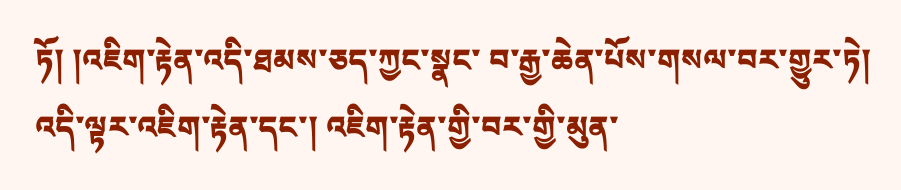ཏོ། །འཇིག་རྟེན་འདི་ཐམས་ཅད་ཀྱང་སྣང་ བ་རྒྱ་ཆེན་པོས་གསལ་བར་གྱུར་ཏེ། འདི་ལྟར་འཇིག་རྟེན་དང་། འཇིག་རྟེན་གྱི་བར་གྱི་མུན་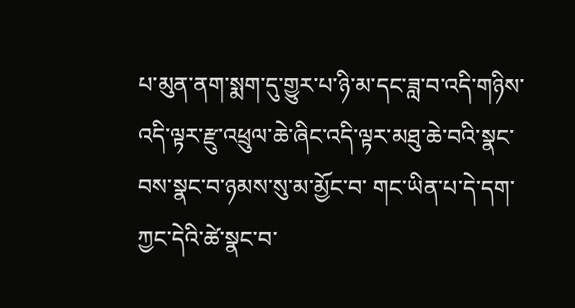པ་མུན་ནག་སྨག་དུ་གྱུར་པ་ཉི་མ་དང་ཟླ་བ་འདི་གཉིས་འདི་ལྟར་རྫུ་འཕྲུལ་ཆེ་ཞིང་འདི་ལྟར་མཐུ་ཆེ་བའི་སྣང་བས་སྣང་བ་ཉམས་སུ་མ་མྱོང་བ་ གང་ཡིན་པ་དེ་དག་ཀྱང་དེའི་ཚེ་སྣང་བ་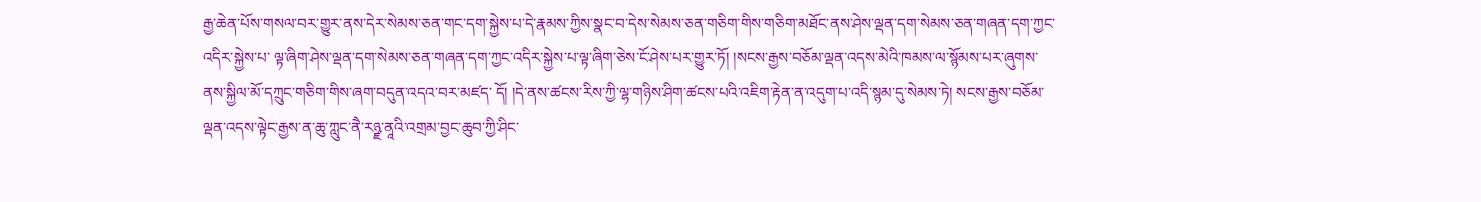རྒྱ་ཆེན་པོས་གསལ་བར་གྱུར་ནས་དེར་སེམས་ཅན་གང་དག་སྐྱེས་པ་དེ་རྣམས་ཀྱིས་སྣང་བ་དེས་སེམས་ཅན་གཅིག་གིས་གཅིག་མཐོང་ནས་ཤེས་ལྡན་དག་སེམས་ཅན་གཞན་དག་ཀྱང་འདིར་སྐྱེས་པ་ ལྟ་ཞིག་ཤེས་ལྡན་དག་སེམས་ཅན་གཞན་དག་ཀྱང་འདིར་སྐྱེས་པ་ལྟ་ཞིག་ཅེས་ངོ་ཤེས་པར་གྱུར་ཏོ། །སངས་རྒྱས་བཅོམ་ལྡན་འདས་མེའི་ཁམས་ལ་སྙོམས་པར་ཞུགས་ནས་སྐྱིལ་མོ་དཀྲུང་གཅིག་གིས་ཞག་བདུན་འདའ་བར་མཛད་ དོ། །དེ་ནས་ཚངས་རིས་ཀྱི་ལྷ་གཉིས་ཤིག་ཚངས་པའི་འཇིག་རྟེན་ན་འདུག་པ་འདི་སྙམ་དུ་སེམས་ཏེ། སངས་རྒྱས་བཅོམ་ལྡན་འདས་ལྟེང་རྒྱས་ན་ཆུ་ཀླུང་ནཻ་རཉྫ་ནཱའི་འགྲམ་བྱང་ཆུབ་ཀྱི་ཤིང་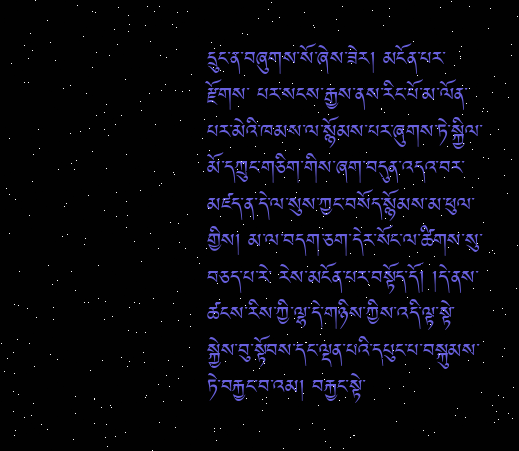དྲུང་ན་བཞུགས་སོ་ཞེས་ཟེར། མངོན་པར་རྫོགས་ པར་སངས་རྒྱས་ནས་རིང་པོ་མ་ལོན་པར་མེའི་ཁམས་ལ་སྙོམས་པར་ཞུགས་ཏེ་སྐྱིལ་མོ་དཀྲུང་གཅིག་གིས་ཞག་བདུན་འདའ་བར་མཛད་ན་དེ་ལ་སུས་ཀྱང་བསོད་སྙོམས་མ་ཕུལ་གྱིས། མ་ལ་བདག་ཅག་དེར་སོང་ལ་ཚིགས་སུ་བཅད་པ་རེ་ རེས་མངོན་པར་བསྟོད་དོ། །དེ་ནས་ཚངས་རིས་ཀྱི་ལྷ་དེ་གཉིས་ཀྱིས་འདི་ལྟ་སྟེ་སྐྱེས་བུ་སྟོབས་དང་ལྡན་པའི་དཔུང་པ་བསྐུམས་ཏེ་བརྐྱང་བ་འམ། བརྐྱང་སྟེ་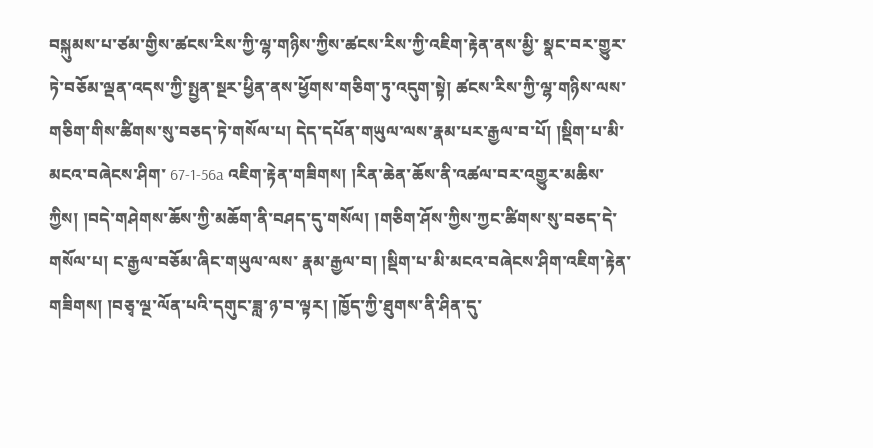བསྐུམས་པ་ཙམ་གྱིས་ཚངས་རིས་ཀྱི་ལྷ་གཉིས་ཀྱིས་ཚངས་རིས་ཀྱི་འཇིག་རྟེན་ནས་མྱི་ སྣང་བར་གྱུར་ཏེ་བཅོམ་ལྡན་འདས་ཀྱི་སྤྱན་སྔར་ཕྱིན་ནས་ཕྱོགས་གཅིག་ཏུ་འདུག་སྟེ། ཚངས་རིས་ཀྱི་ལྷ་གཉིས་ལས་གཅིག་གིས་ཚིགས་སུ་བཅད་ཏེ་གསོལ་པ། དེད་དཔོན་གཡུལ་ལས་རྣམ་པར་རྒྱལ་བ་པོ། །སྡིག་པ་མི་མངའ་བཞེངས་ཤིག་ 67-1-56a འཇིག་རྟེན་གཟིགས། །རིན་ཆེན་ཆོས་ནི་འཚལ་བར་འགྱུར་མཆིས་ཀྱིས། །བདེ་གཤེགས་ཆོས་ཀྱི་མཆོག་ནི་བཤད་དུ་གསོལ། །གཅིག་ཤོས་ཀྱིས་ཀྱང་ཚིགས་སུ་བཅད་དེ་གསོལ་པ། ང་རྒྱལ་བཅོམ་ཞིང་གཡུལ་ལས་ རྣམ་རྒྱལ་བ། །སྡིག་པ་མི་མངའ་བཞེངས་ཤིག་འཇིག་རྟེན་གཟིགས། །བཅྭ་ལྔ་ལོན་པའི་དགུང་ཟླ་ཉ་བ་ལྟར། །ཁྱོད་ཀྱི་ཐུགས་ནི་ཤིན་དུ་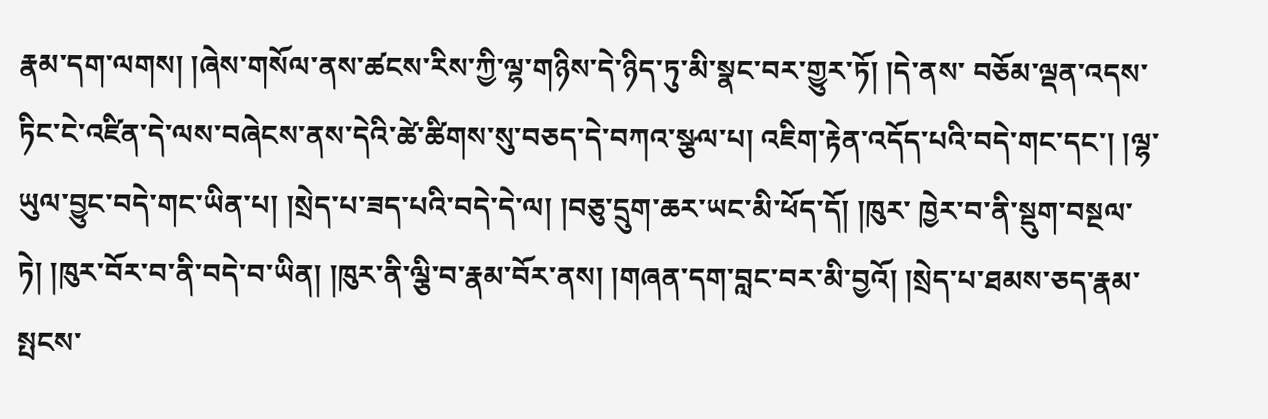རྣམ་དག་ལགས། །ཞེས་གསོལ་ནས་ཚངས་རིས་ཀྱི་ལྷ་གཉིས་དེ་ཉིད་ཏུ་མི་སྣང་བར་གྱུར་ཏོ། །དེ་ནས་ བཅོམ་ལྡན་འདས་ཏིང་ངེ་འཛིན་དེ་ལས་བཞེངས་ནས་དེའི་ཚེ་ཚིགས་སུ་བཅད་དེ་བཀའ་སྩལ་པ། འཇིག་རྟེན་འདོད་པའི་བདེ་གང་དང་། །ལྷ་ཡུལ་བྱུང་བདེ་གང་ཡིན་པ། །སྲེད་པ་ཟད་པའི་བདེ་དེ་ལ། །བཅུ་དྲུག་ཆར་ཡང་མི་ཕོད་དོ། །ཁུར་ ཁྱེར་བ་ནི་སྡུག་བསྔལ་ཏེ། །ཁུར་བོར་བ་ནི་བདེ་བ་ཡིན། །ཁུར་ནི་ལྕི་བ་རྣམ་བོར་ནས། །གཞན་དག་བླང་བར་མི་བྱའོ། །སྲེད་པ་ཐམས་ཅད་རྣམ་སྤངས་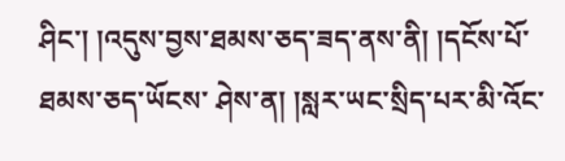ཤིང་། །འདུས་བྱས་ཐམས་ཅད་ཟད་ནས་ནི། །དངོས་པོ་ཐམས་ཅད་ཡོངས་ ཤེས་ན། །སླར་ཡང་སྲིད་པར་མི་འོང་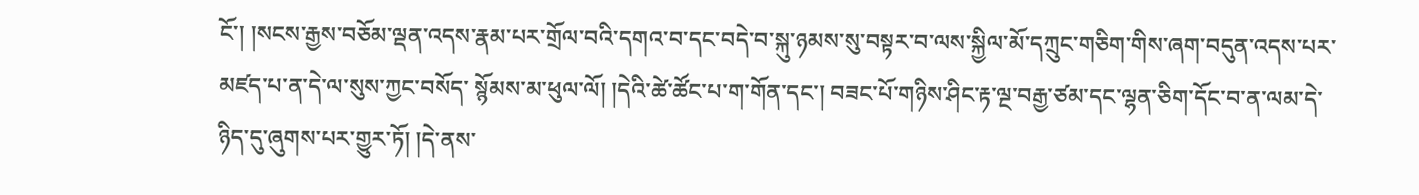ངོ་། །སངས་རྒྱས་བཅོམ་ལྡན་འདས་རྣམ་པར་གྲོལ་བའི་དགའ་བ་དང་བདེ་བ་སྐུ་ཉམས་སུ་བསྟར་བ་ལས་སྐྱིལ་མོ་དཀྲུང་གཅིག་གིས་ཞག་བདུན་འདས་པར་མཛད་པ་ན་དེ་ལ་སུས་ཀྱང་བསོད་ སྙོམས་མ་ཕུལ་ལོ། །དེའི་ཚེ་ཚོང་པ་ག་གོན་དང་། བཟང་པོ་གཉིས་ཤིང་རྟ་ལྔ་བརྒྱ་ཙམ་དང་ལྷན་ཅིག་དོང་བ་ན་ལམ་དེ་ཉིད་དུ་ཞུགས་པར་གྱུར་ཏོ། །དེ་ནས་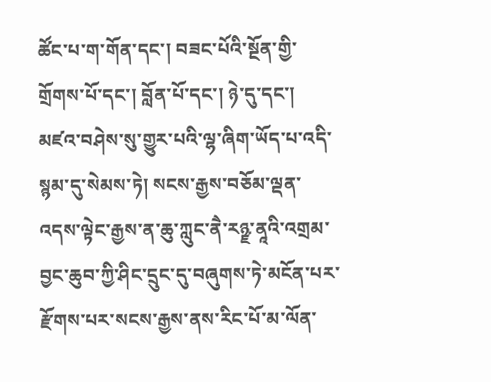ཚོང་པ་ག་གོན་དང་། བཟང་པོའི་སྔོན་གྱི་གྲོགས་པོ་དང་། བློན་པོ་དང་། ཉེ་དུ་དང་། མཛའ་བཤེས་སུ་གྱུར་པའི་ལྷ་ཞིག་ཡོད་པ་འདི་སྙམ་དུ་སེམས་ཏེ། སངས་རྒྱས་བཅོམ་ལྡན་འདས་ལྟེང་རྒྱས་ན་ཆུ་ཀླུང་ནཻ་རཉྫ་ནཱའི་འགྲམ་བྱང་ཆུབ་ཀྱི་ཤིང་དྲུང་དུ་བཞུགས་ཏེ་མངོན་པར་རྫོགས་པར་སངས་རྒྱས་ནས་རིང་པོ་མ་ལོན་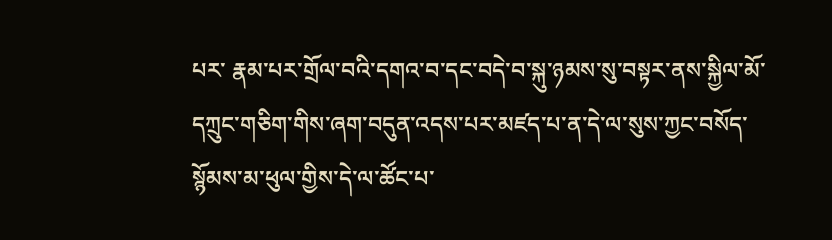པར་ རྣམ་པར་གྲོལ་བའི་དགའ་བ་དང་བདེ་བ་སྐུ་ཉམས་སུ་བསྟར་ནས་སྐྱིལ་མོ་དཀྲུང་གཅིག་གིས་ཞག་བདུན་འདས་པར་མཛད་པ་ན་དེ་ལ་སུས་ཀྱང་བསོད་སྙོམས་མ་ཕུལ་གྱིས་དེ་ལ་ཚོང་པ་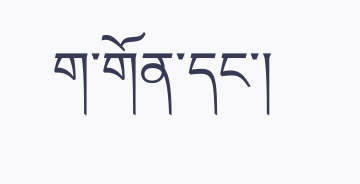ག་གོན་དང་།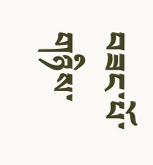བཟང་པོ་གཉིས་